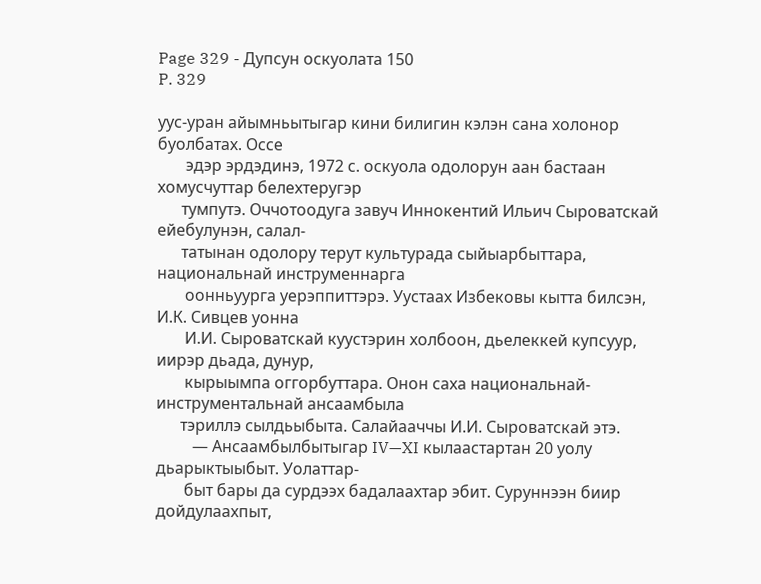Page 329 - Дупсун оскуолата 150
P. 329

уус-уран айымньытыгар кини билигин кэлэн сана холонор буолбатах. Оссе
       эдэр эрдэдинэ, 1972 с. оскуола одолорун аан бастаан хомусчуттар белехтеругэр
      тумпутэ. Оччотоодуга завуч Иннокентий Ильич Сыроватскай ейебулунэн, салал-
      татынан одолору терут культурада сыйыарбыттара, национальнай инструменнарга
       оонньуурга уерэппиттэрэ. Уустаах Избековы кытта билсэн, И.К. Сивцев уонна
       И.И. Сыроватскай куустэрин холбоон, дьелеккей купсуур, иирэр дьада, дунур,
       кырыымпа оггорбуттара. Онон саха национальнай-инструментальнай ансаамбыла
      тэриллэ сылдьыбыта. Салайааччы И.И. Сыроватскай этэ.
         — Ансаамбылбытыгар IV—XI кылаастартан 20 уолу дьарыктыыбыт. Уолаттар-
       быт бары да сурдээх бадалаахтар эбит. Суруннээн биир дойдулаахпыт,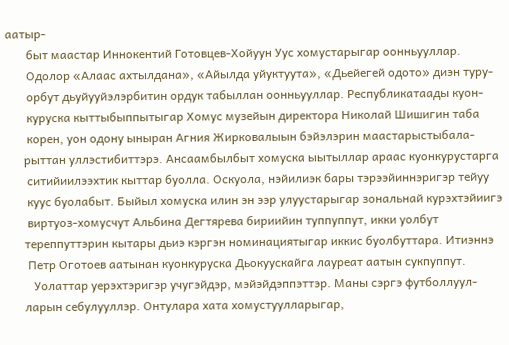аатыр-
       быт маастар Иннокентий Готовцев-Хойуун Уус хомустарыгар оонньууллар.
       Одолор «Алаас ахтылдана», «Айылда уйуктуута», «Дьейегей одото» диэн туру-
       орбут дьуйууйэлэрбитин ордук табыллан оонньууллар. Республикатаады куон-
       куруска кыттыбыппытыгар Хомус музейын директора Николай Шишигин таба
       корен, уон одону ыныран Агния Жирковалыын бэйэлэрин маастарыстыбала-
      рыттан уллэстибиттэрэ. Ансаамбылбыт хомуска ыытыллар араас куонкурустарга
       ситийиилээхтик кыттар буолла. Оскуола, нэйилиэк бары тэрээйиннэригэр тейуу
       куус буолабыт. Быйыл хомуска илин эн ээр улуустарыгар зональнай курэхтэйиигэ
       виртуоз-хомусчут Альбина Дегтярева бириийин туппуппут, икки уолбут
      тереппуттэрин кытары дьиэ кэргэн номинациятыгар иккис буолбуттара. Итиэннэ
       Петр Оготоев аатынан куонкуруска Дьокуускайга лауреат аатын сукпуппут.
         Уолаттар уерэхтэригэр учугэйдэр, мэйэйдэппэттэр. Маны сэргэ футболлуул-
      ларын себулууллэр. Онтулара хата хомустуулларыгар,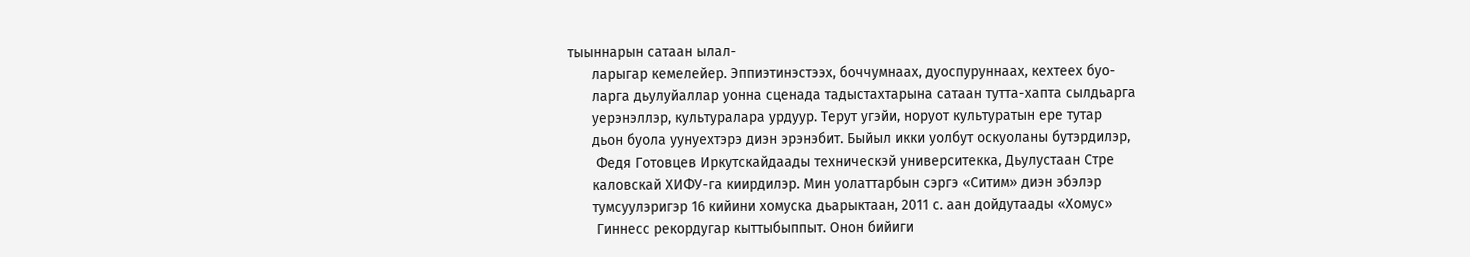тыыннарын сатаан ылал-
      ларыгар кемелейер. Эппиэтинэстээх, боччумнаах, дуоспуруннаах, кехтеех буо-
      ларга дьулуйаллар уонна сценада тадыстахтарына сатаан тутта-хапта сылдьарга
      уерэнэллэр, культуралара урдуур. Терут угэйи, норуот культуратын ере тутар
      дьон буола уунуехтэрэ диэн эрэнэбит. Быйыл икки уолбут оскуоланы бутэрдилэр,
       Федя Готовцев Иркутскайдаады техническэй университекка, Дьулустаан Стре
      каловскай ХИФУ-га киирдилэр. Мин уолаттарбын сэргэ «Ситим» диэн эбэлэр
      тумсуулэригэр 16 кийини хомуска дьарыктаан, 2011 с. аан дойдутаады «Хомус»
       Гиннесс рекордугар кыттыбыппыт. Онон бийиги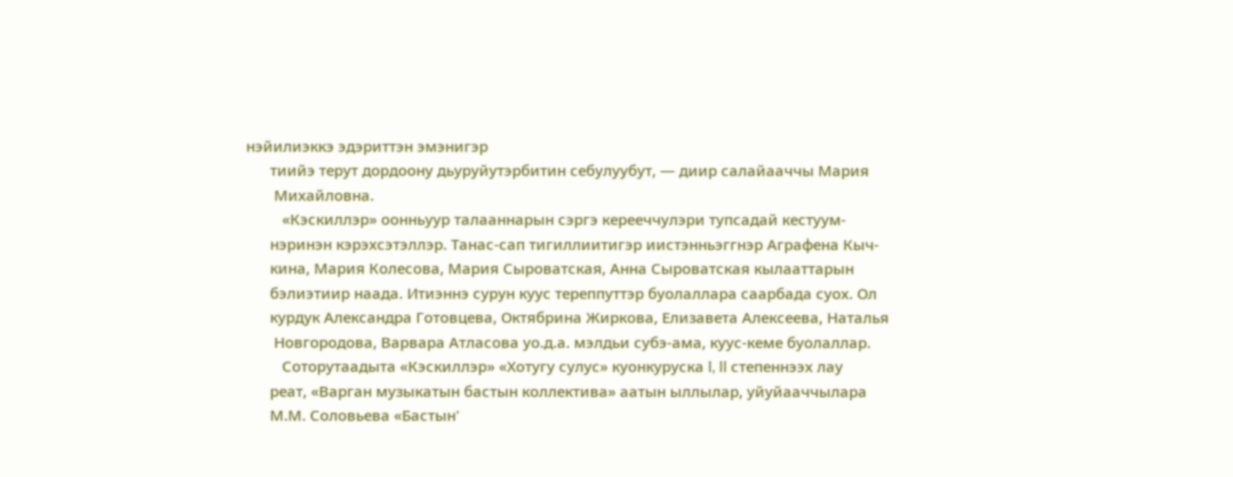нэйилиэккэ эдэриттэн эмэнигэр
      тиийэ терут дордоону дьуруйутэрбитин себулуубут, — диир салайааччы Мария
       Михайловна.
         «Кэскиллэр» оонньуур талааннарын сэргэ керееччулэри тупсадай кестуум-
      нэринэн кэрэхсэтэллэр. Танас-сап тигиллиитигэр иистэнньэггнэр Аграфена Кыч-
      кина, Мария Колесова, Мария Сыроватская, Анна Сыроватская кылааттарын
      бэлиэтиир наада. Итиэннэ сурун куус тереппуттэр буолаллара саарбада суох. Ол
      курдук Александра Готовцева, Октябрина Жиркова, Елизавета Алексеева, Наталья
       Новгородова, Варвара Атласова уо.д.а. мэлдьи субэ-ама, куус-кеме буолаллар.
         Соторутаадыта «Кэскиллэр» «Хотугу сулус» куонкуруска I, II степеннээх лау
      реат, «Варган музыкатын бастын коллектива» аатын ыллылар, уйуйааччылара
      М.М. Соловьева «Бастын'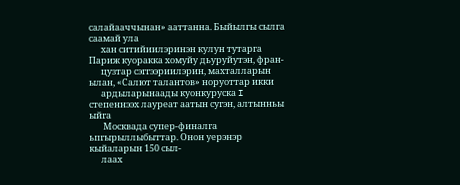салайааччынан» ааттанна. Быйылгы сылга саамай ула
      хан ситийиилэринэн кулун тутарга Париж куоракка хомуйу дьуруйутэн, фран-
      цузтар сэггээриилэрин, махталларын ылан, «Салют талантов» норуоттар икки
      ардыларынаады куонкуруска I степеннээх лауреат аатын сугэн, алтынньы ыйга
       Москвада супер-финалга ьпгырыллыбыттар. Онон уерэнэр кыйаларын 150 сыл-
      лаах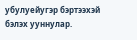убулуейугэр бэртээхэй бэлэх ууннулар.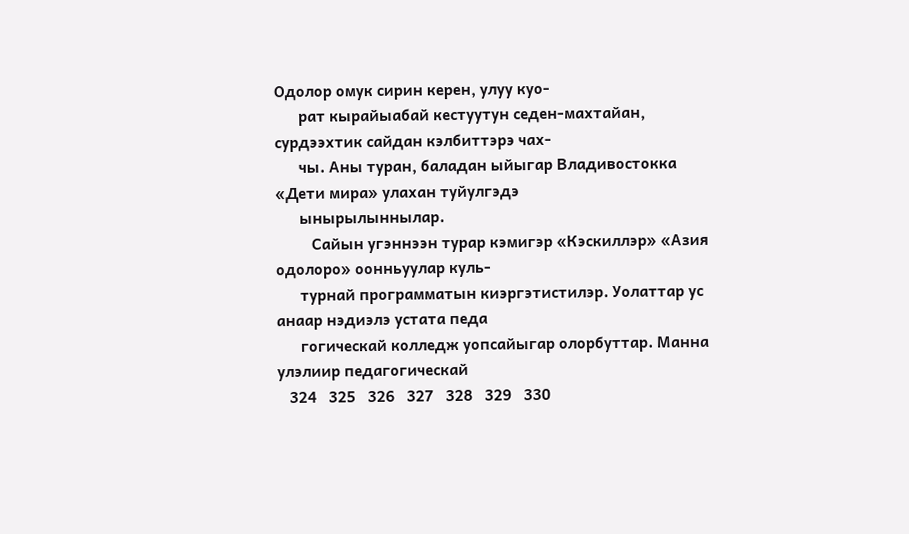Одолор омук сирин керен, улуу куо-
      рат кырайыабай кестуутун седен-махтайан, сурдээхтик сайдан кэлбиттэрэ чах-
      чы. Аны туран, баладан ыйыгар Владивостокка «Дети мира» улахан туйулгэдэ
      ынырылыннылар.
         Сайын угэннээн турар кэмигэр «Кэскиллэр» «Азия одолоро» оонньуулар куль-
      турнай программатын киэргэтистилэр. Уолаттар ус анаар нэдиэлэ устата педа
      гогическай колледж уопсайыгар олорбуттар. Манна улэлиир педагогическай
   324   325   326   327   328   329   330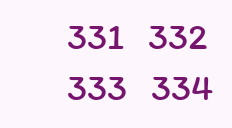331   332   333   334